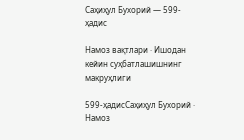Саҳиҳул Бухорий — 599-ҳадис

Намоз вақтлари · Ишодан кейин суҳбатлашишнинг макруҳлиги

599-ҳадисСаҳиҳул Бухорий · Намоз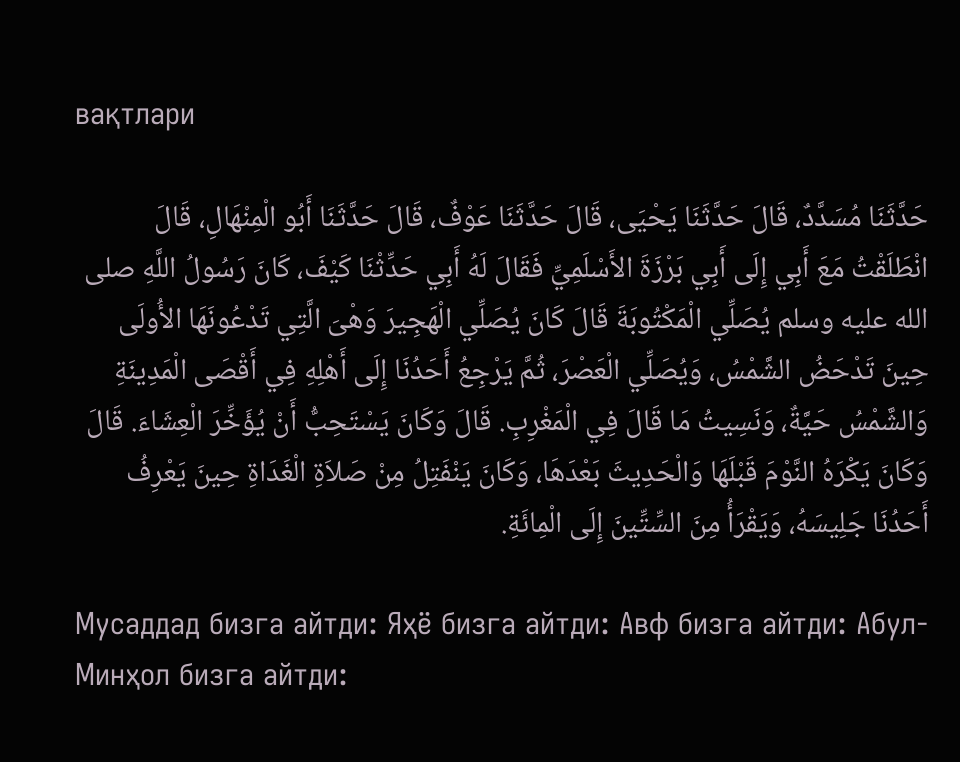вақтлари

حَدَّثَنَا مُسَدَّدٌ، قَالَ حَدَّثَنَا يَحْيَى، قَالَ حَدَّثَنَا عَوْفٌ، قَالَ حَدَّثَنَا أَبُو الْمِنْهَالِ، قَالَ انْطَلَقْتُ مَعَ أَبِي إِلَى أَبِي بَرْزَةَ الأَسْلَمِيِّ فَقَالَ لَهُ أَبِي حَدِّثْنَا كَيْفَ، كَانَ رَسُولُ اللَّهِ صلى الله عليه وسلم يُصَلِّي الْمَكْتُوبَةَ قَالَ كَانَ يُصَلِّي الْهَجِيرَ وَهْىَ الَّتِي تَدْعُونَهَا الأُولَى حِينَ تَدْحَضُ الشَّمْسُ، وَيُصَلِّي الْعَصْرَ، ثُمَّ يَرْجِعُ أَحَدُنَا إِلَى أَهْلِهِ فِي أَقْصَى الْمَدِينَةِ وَالشَّمْسُ حَيَّةٌ، وَنَسِيتُ مَا قَالَ فِي الْمَغْرِبِ. قَالَ وَكَانَ يَسْتَحِبُّ أَنْ يُؤَخِّرَ الْعِشَاءَ. قَالَ وَكَانَ يَكْرَهُ النَّوْمَ قَبْلَهَا وَالْحَدِيثَ بَعْدَهَا، وَكَانَ يَنْفَتِلُ مِنْ صَلاَةِ الْغَدَاةِ حِينَ يَعْرِفُ أَحَدُنَا جَلِيسَهُ، وَيَقْرَأُ مِنَ السِّتِّينَ إِلَى الْمِائَةِ.

Мусаддад бизга айтди: Яҳё бизга айтди: Авф бизга айтди: Абул-Минҳол бизга айтди: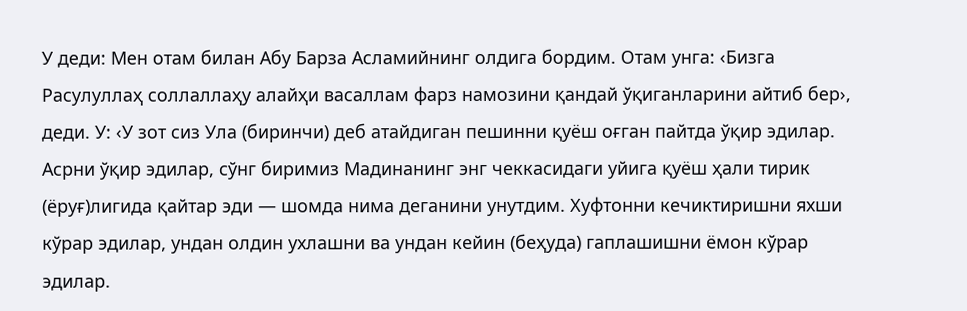У деди: Мен отам билан Абу Барза Асламийнинг олдига бордим. Отам унга: ‹Бизга Расулуллаҳ соллаллаҳу алайҳи васаллам фарз намозини қандай ўқиганларини айтиб бер›, деди. У: ‹У зот сиз Ула (биринчи) деб атайдиган пешинни қуёш оғган пайтда ўқир эдилар. Асрни ўқир эдилар, сўнг биримиз Мадинанинг энг чеккасидаги уйига қуёш ҳали тирик (ёруғ)лигида қайтар эди — шомда нима деганини унутдим. Хуфтонни кечиктиришни яхши кўрар эдилар, ундан олдин ухлашни ва ундан кейин (беҳуда) гаплашишни ёмон кўрар эдилар.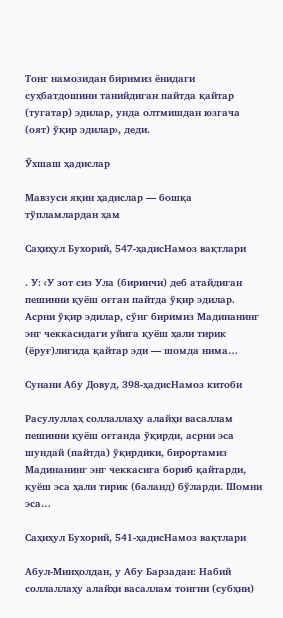Тонг намозидан биримиз ёнидаги суҳбатдошини танийдиган пайтда қайтар (тугатар) эдилар, унда олтмишдан юзгача (оят) ўқир эдилар›, деди.

Ўхшаш ҳадислар

Мавзуси яқин ҳадислар — бошқа тўпламлардан ҳам

Саҳиҳул Бухорий, 547-ҳадисНамоз вақтлари

. У: ‹У зот сиз Ула (биринчи) деб атайдиган пешинни қуёш оғган пайтда ўқир эдилар. Асрни ўқир эдилар, сўнг биримиз Мадинанинг энг чеккасидаги уйига қуёш ҳали тирик (ёруғ)лигида қайтар эди — шомда нима…

Сунани Абу Довуд, 398-ҳадисНамоз китоби

Расулуллаҳ соллаллаҳу алайҳи васаллам пешинни қуёш оғганда ўқирди, асрни эса шундай (пайтда) ўқирдики, бирортамиз Мадинанинг энг чеккасига бориб қайтарди, қуёш эса ҳали тирик (баланд) бўларди. Шомни эса…

Саҳиҳул Бухорий, 541-ҳадисНамоз вақтлари

Абул-Минҳолдан, у Абу Барзадан: Набий соллаллаҳу алайҳи васаллам тонгни (субҳни)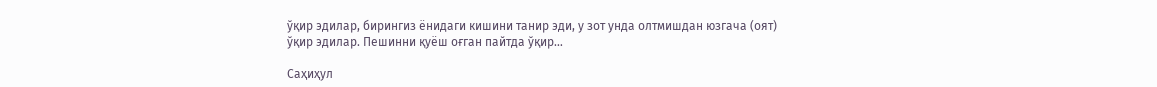ўқир эдилар, бирингиз ёнидаги кишини танир эди, у зот унда олтмишдан юзгача (оят) ўқир эдилар. Пешинни қуёш оғган пайтда ўқир…

Саҳиҳул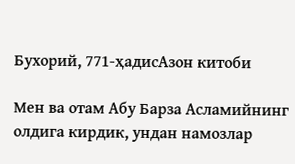Бухорий, 771-ҳадисАзон китоби

Мен ва отам Абу Барза Асламийнинг олдига кирдик, ундан намозлар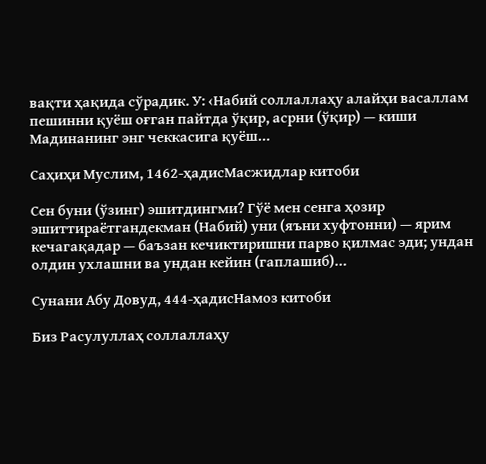вақти ҳақида сўрадик. У: ‹Набий соллаллаҳу алайҳи васаллам пешинни қуёш оғган пайтда ўқир, асрни (ўқир) — киши Мадинанинг энг чеккасига қуёш…

Саҳиҳи Муслим, 1462-ҳадисМасжидлар китоби

Сен буни (ўзинг) эшитдингми? Гўё мен сенга ҳозир эшиттираётгандекман (Набий) уни (яъни хуфтонни) — ярим кечагақадар — баъзан кечиктиришни парво қилмас эди; ундан олдин ухлашни ва ундан кейин (гаплашиб)…

Сунани Абу Довуд, 444-ҳадисНамоз китоби

Биз Расулуллаҳ соллаллаҳу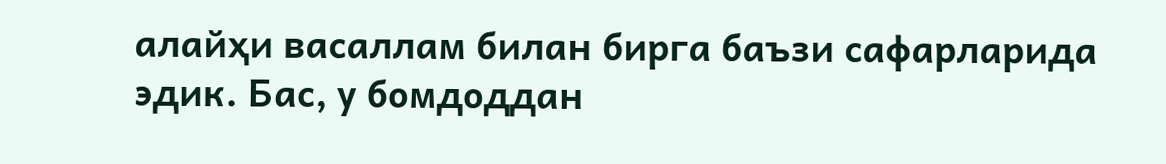алайҳи васаллам билан бирга баъзи сафарларида эдик. Бас, у бомдоддан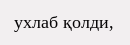ухлаб қолди,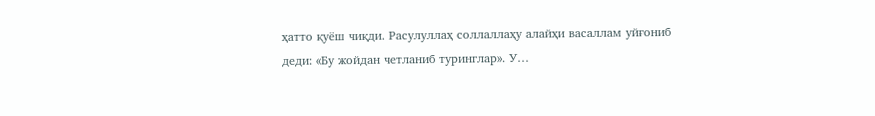ҳатто қуёш чиқди. Расулуллаҳ соллаллаҳу алайҳи васаллам уйғониб деди: «Бу жойдан четланиб туринглар». У…